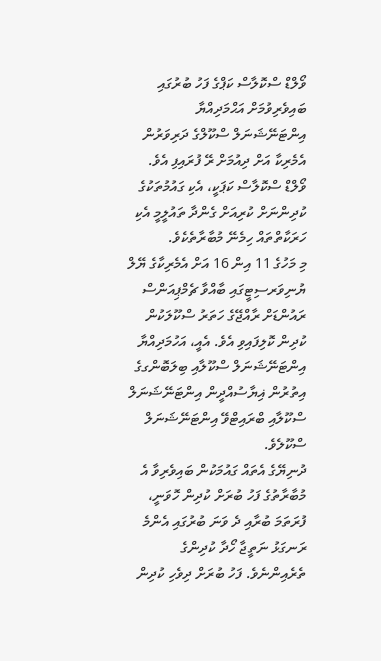ވޯލްޑް ސްކޮލާސް ކަޕްގެ ފަހު ބުރުގައި ބައިވެރިވުމަށް އަޙްމަދިއްޔާ އިންޓަނޭޝަނަލް ސްކޫލްގެ ދަރިވަރުން އެމެރިކާ އަށް ދިއުމަށް ރޭ ފުރައިފި އެވެ. ވޯލްޑް ސްކޮލާސް ކަޕަކީ، އެކި ގައުމުތަކުގެ ކުދިންނަށް ކުރިއަށް ގެންދާ ތައުލީމީ އެކި ހަރަކާތްތައް ހިމެނޭ މުބާރާތެކެވެ.
މި މަހުގެ 11 އިން 16 އަށް އެމެރިކާގެ ޔޭލް ޔުނިވަރސިޓީގައި ބާއްވާ ޗެމްޕިއަންސް ރައުންޑަށް ރާއްޖޭގެ ހަތަރު ސްކޫލަކުން ކުދިން ކޮލިފައިވި އެވެ. އެއީ، އަހުމަދިއްޔާ އިންޓަނޭޝަނަލް ސްކޫލާއި ބިލަބޮންގގެ އިތުރުން ޣިޔާސުއްދީން އިންޓަނޭޝަނަލް ސްކޫލާއި ބްރައިޓްވޭ އިންޓަނޭޝަނަލް ސްކޫލެވެ.
ދުނިޔޭގެ އެތައް ގައުމަކުން ބައިވެރިވާ އެ މުބާރާތުގެ ފަހު ބުރަށް ކުދިން ހޮވަނީ، ފުރަތަމަ ބުރާއި ދެ ވަނަ ބުރުގައި އެންމެ ރަނގަޅު ނަތީޖާ ހޯދާ ކުދިންގެ ތެރެއިންނެވެ. ފަހު ބުރަށް ދިވެހި ކުދިން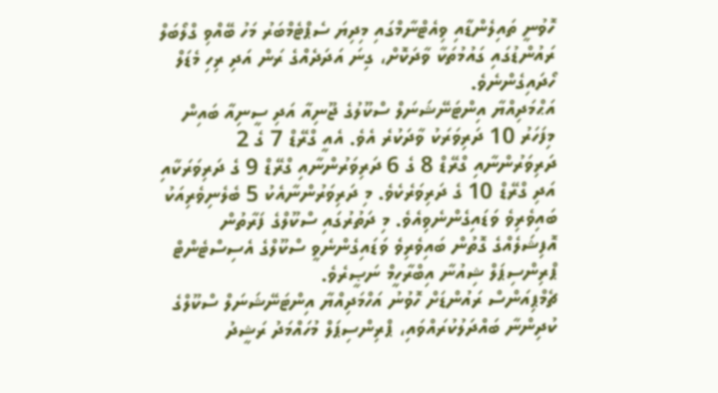ހޮވުނީ ތައިލެންޑާއި ވިއެޓްނާމްގައި މިދިޔަ ސެޕްޓެމްބަރު މަހު ބޭއްވި ގްލޯބަލް ރައުންޑުގައި ގައުމުތަކާ ވާދަކޮށް، ގިނަ އަދަދެއްގެ ރަން އަދި ރިހި މެޑަލް ހޯދައިގެންނެވެ.
އަޙްމަދިއްޔާ އިންޓަނޭޝަނަލް ސްކޫލުގެ ޖޫނިއާ އަދި ސީނިއާ ބައިން މިފަހަރު 10 ދަރިވަރަކު ވާދަކުރެ އެވެ. އެއީ ގްރޭޑް 7 ގެ 2 ދަރިވަރުންނާއި ގްރޭޑް 8 ގެ 6 ދަރިވަރުންނާއި ގްރޭޑް 9 ގެ ދަރިވަރަކާއި އަދި ގްރޭޑް 10 ގެ ދަރިވަރެކެވެ. މި ދަރިވަރުންނާއެކު 5 ބެލެނިވެރިއަކު ބައިވެރިވެ ވަޑައިގެންނެވިއެވެ. މި ދަތުރުގައި ސްކޫލްގެ ފަރާތުން އޮފިޝަލެއްގެ ގޮތުން ބައިވެރިވެ ވަޑައިގެންނެވީ ސްކޫލްގެ އެސިސްޓެންޓް ޕްރިންސިޕަލް ޝިއުނާ އިބްރާހީމް ނަޞީރެވެ.
ޗެމްޕިއަންސް ރައުންޑަށް ހޮވުނު އަހްމަދިއްޔާ އިންޓަނޭޝަނަލް ސްކޫލްގެ ކުދިންނާ ބައްދަލުކުރައްވައި، ޕްރިންސިޕަލް މުހައްމަދު ރަޝީދު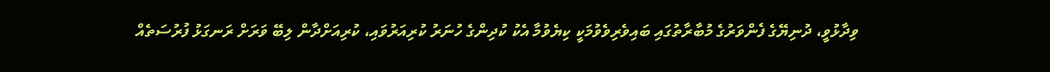ވިދާޅުވީ، ދުނިޔޭގެ ފެންވަރުގެ މުބާރާތުގައި ބައިވެރިވެވުމަކީ ކިޔެވުމާ އެކު ކުދިންގެ ހުނަރު ކުރިއަރުވައި، ކުރިއަށްދާން ލިބޭ ވަރަށް ރަނގަޅު ފުރުސަތެއް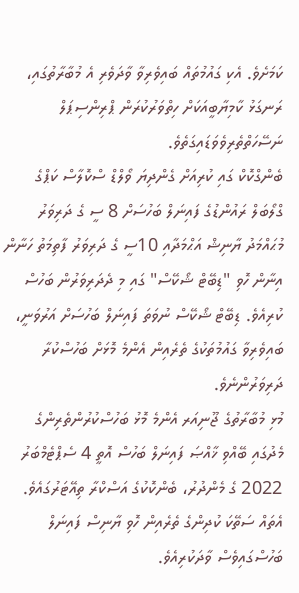ކަމަށެވެ. އެކި ގައުމުތައް ބައިވެރިވާ ވާދަވެރި އެ މުބާރާތުގައި، ރަނގަޅު ކާމިޔާބީއަކަށް ހިތްވަރުކުރަން ޕްރިންސިޕަލް ނަސޭހަތްތެރިވެވަޑައިގަތެވެ.
ބެންގްކޮކް ގައި ކުރިއަށް ގެންދިޔަ ވޯލްޑް ސްކޮލާސް ކަޕްގެ ގްލޯބަލް ރައުންޑުގެ ފައިނަލް ބަހުސަށް 8 ސީ ގެ ދަރިވަރު މުޙައްމަދު ޔާނިޝް އަޙްމަދާއި 10ސީ ގެ ދަރިވަރު ފާތިމަތު ހަނާން އިނާން ހޮވި "ޑިބޭޓް ޝޯކޭސް" ގައި މި ދެދަރިވަރުން ބަހުސް ކުރިއެވެ. ޑިބޭޓް ޝޯކޭސް ނުވަތަ ފައިނަލް ބަހުސަށް އަރުވަނީ، ބައިވެރިވާ ގައުމުތަކުގެ ތެރެއިން އެންމެ މޮޅަށް ބަހުސްކުރާ ދަރިވަރުންނެވެ.
މުޅި މުބާރާތުގެ ޖޫނިއަރ އެންމެ މޮޅު ބަހުސްކުރުންތެރިންގެ މެދުގައި ބޭއްވި ޚާއްޞަ ފައިނަލް ބަހުސް އޮތީ 4 ސެޕްޓެމްބަރު 2022 ގެ މެންދުރު، ބެންކޮކުގެ އަސްކްރާ ތިއޭޓަރުގައެވެ. އެތައް ސަތޭކަ ކުދިންގެ ތެރެއިން ހޮވި ޔާނިސް ފައިނަލް ބަހުސްގައިވެސް ވާދަކުރިއެވެ.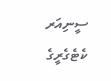ސީނިއަރ ކެޓެގެރީގެ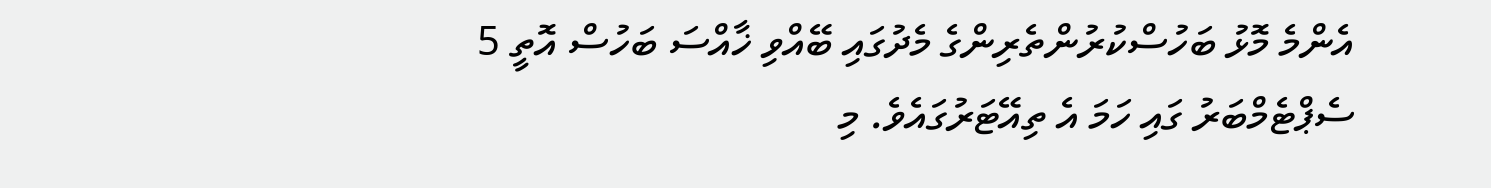އެންމެ މޮޅު ބަހުސްކުރުންތެރިންގެ މެދުގައި ބޭއްވި ޚާއްސަ ބަހުސް އޮތީ 5 ސެޕްޓެމްބަރު ގައި ހަމަ އެ ތިއޭޓަރުގައެވެ. މި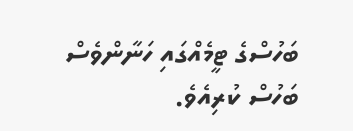ބަހުސްގެ ޓީމެއްގައި ހަނާންވެސް ބަހުސް ކުރިއެވެ.